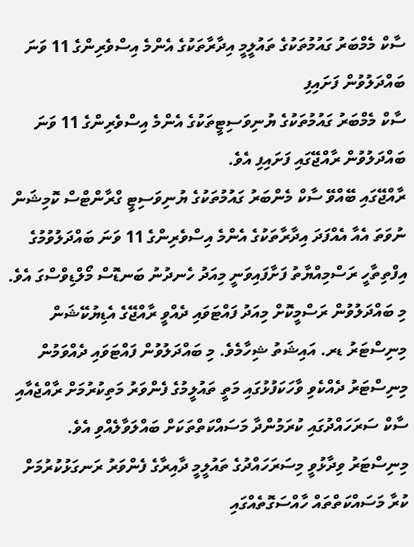ސާކް މެމްބަރު ގައުމުތަކުގެ ތައުލީމީ އިދާރާތަކުގެ އެންމެ އިސްވެރިންގެ 11 ވަނަ ބައްދަލުވުން ފަށައިފި
ސާކް މެމްބަރު ގައުމުތަކުގެ ޔުނިވަސިޓީތަކުގެ އެންމެ އިސްވެރިންގެ 11 ވަނަ ބައްދަލުވުން ރާއްޖޭގައި ފަށައިފި އެވެ.
ރާއްޖޭގައި ބޭއްވޭ ސާކް މެންބަރު ގައުމުތަކުގެ ޔުނިވަސިޓީ ގްރާންޓްސް ކޮމިޝަން ނުވަތަ އެއާ އެއްފަދަ އިދާރާތަކުގެ އެންމެ އިސްވެރިންގެ 11 ވަނަ ބައްދަލުވުމުގެ އިފްތިތާހީ ރަސްމިއްޔާތު ފަށާފައިވަނީ މިއަދު ހެނދުނު ބަނޑޮސް މޯލްޑިވްސްގަ އެވެ.
މި ބައްދަލުވުން ރަސްމީކޮށް މިއަދު ފައްޓަވައި ދެއްވީ ރާއްޖޭގެ އެޑިޔުކޭޝަން މިނިސްޓަރު ޑރ. އައިޝަތު ޝިހާމެވެ. މި ބައްދަލުވުން ފައްޓަވައި ދެއްވަމުން މިނިސްޓަރު ދެއްކެވި ވާހަކަފުޅުގައި މަތީ ތައުލީމުގެ ފެންވަރު މަތިކުރުމަށް ރާއްޖެއާއި ސާކް ސަރަހައްދުގައި ކުރަމުންދާ މަސައްކަތްތަކަށް ބައްލަވާލެއްވި އެވެ.
މިނިސްޓަރު ވިދާޅުވީ މިސަރަހައްދުގެ ތައުލީމީ ދާއިރާގެ ފެންވަރު ރަނގަޅުކުރުމަށް ކުރާ މަސައްކަތްތައް ހާއްސަގޮތެއްގައި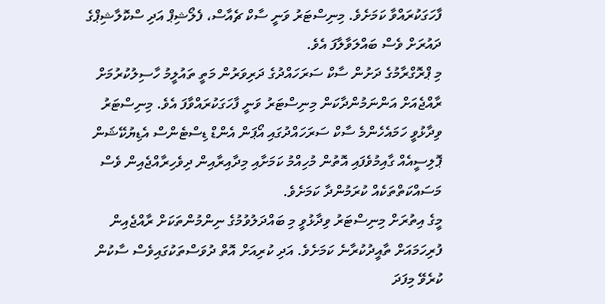ފާހަގަކުރައްވާ ކަމަށެވެ. މިނިސްޓަރު ވަނީ ސާކް ޗެއާސް، ފެލޯޝިޕް އަދި ސްކޮލާޝިޕްގެ ދައުރަށް ވެސް ބައްލަވާލާފަ އެވެ.
މި ޕްރޮގްރާމުގެ ދަށުން ސާކް ސަރަހައްދުގެ ދަރިވަރުން މަތީ ތައުލީމު ހާސިލުކުރުމަށް ރާއްޖެއަށް އަންނަމުންދާކަން މިނިސްޓަރު ވަނީ ފާހަގަކުރައްވާފަ އެވެ. މިނިސްޓަރު ވިދާޅުވީ ހަމައެހެންމެ ސާކް ސަރަހައްދުގައި އޯޕަން އެންޑް ޑިސްޓެންސް އެޑިޔުކޭޝަން ޕޮލިސީއެއް ގާއިމުވެފައި އޮތުން މުހިއްމު ކަމަށާއި މިދާއިރާއިން ދިވެހިރާއްޖެއިން ވެސް މަސައްކަތްތަކެއް ކުރަމުންދާ ކަމަށެވެ.
މީގެ އިތުރަށް މިނިސްޓަރު ވިދާޅުވީ މި ބައްދަލުވުމުގެ ނިންމުންތަކަށް ރާއްޖެއިން ފުރިހަމައަށް ތާއީދުކުރާނެ ކަމަށެވެ. އަދި ކުރިއަށް އޮތް ދުވަސްތަކުގައިވެސް ސާކުން ކުރެވޭ މިފަދަ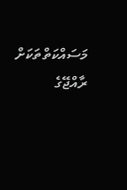މަސައްކަތްތަކަށް ރާއްޖޭގެ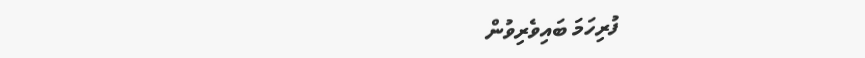ފުރިހަމަ ބައިވެރިވުން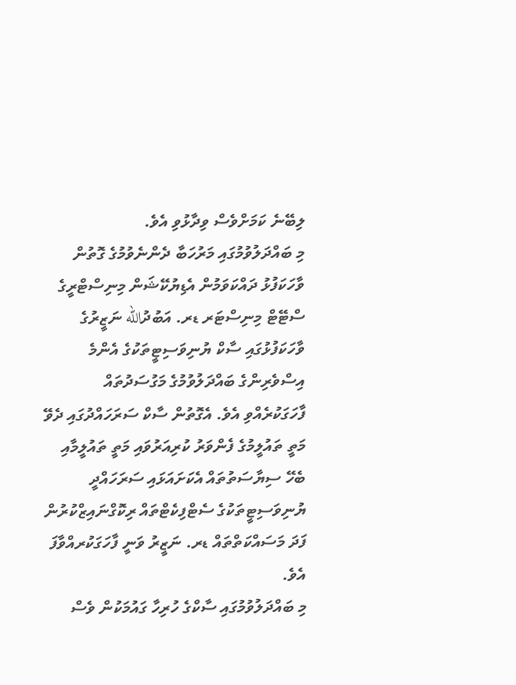ލިބޭނެ ކަމަށްވެސް ވިދާޅުވި އެވެ.
މި ބައްދަލުވުމުގައި މަރުހަބާ ދެންނެވުމުގެ ގޮތުން ވާހަކަފުޅު ދައްކަވަމުން އެޑިޔުކޭޝަން މިނިސްޓްރީގެ ސްޓޭޓް މިނިސްޓަރ ޑރ. އަބުދުالله ނަޒީރުގެ ވާހަކަފުޅުގައި ސާކް ޔުނިވަސިޓީތަކުގެ އެންމެ އިސްވެރިންގެ ބައްދަލުވުމުގެ މަގުސަދުތައް ފާހަގަކުރެއްވި އެވެ. އެގޮތުން ސާކް ސަރަހައްދުގައި ދެވޭ މަތީ ތައުލީމުގެ ފެންވަރު ކުރިއަރުވައި މަތީ ތައުލީމާއި ބެހޭ ސިޔާސަތުތައް އެކަށައަޅައި ސަރަހައްދީ ޔުނިވަސިޓީތަކުގެ ސެޓްފިކެޓްތައް ރިކޮގްނައިޒްކުރުން ފަދަ މަސައްކަތްތައް ޑރ. ނަޒީރު ވަނީ ފާހަގަކުރއްވާފަ އެވެ.
މި ބައްދަލުވުމުގައި ސާކްގެ ހުރިހާ ގައުމަކުން ވެސް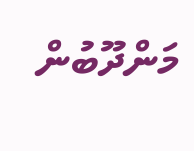މަންދޫބުން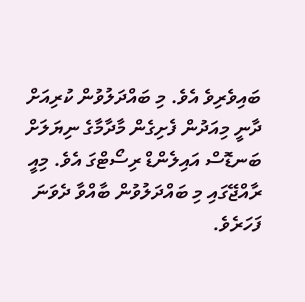ބައިވެރިވެ އެވެ. މި ބައްދަލުވުން ކުރިއަށް ދާނީ މިއަދުން ފެށިގެން މާދާމާގެ ނިޔަލަށް ބަނޑޮސް އައިލެންޑް ރިސޯޓްގަ އެވެ. މިއީ ރާއްޖޭގައި މި ބައްދަލުވުން ބާއްވާ ދެވަނަ ފަހަރެވެ.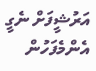އަރުޝީފަށް ނެގީ
އެންމެފަހުން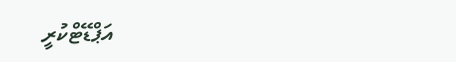އަޕްޑޭޓްކުރީ